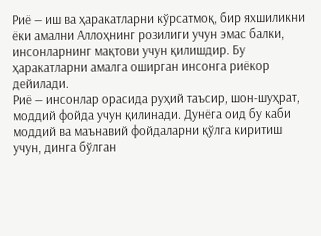Риё — иш ва ҳаракатларни кўрсатмоқ, бир яхшиликни ёки амални Аллоҳнинг розилиги учун эмас балки, инсонларнинг мақтови учун қилишдир. Бу ҳаракатларни амалга оширган инсонга риёкор дейилади.
Риё — инсонлар орасида руҳий таъсир, шон-шуҳрат, моддий фойда учун қилинади. Дунёга оид бу каби моддий ва маънавий фойдаларни қўлга киритиш учун, динга бўлган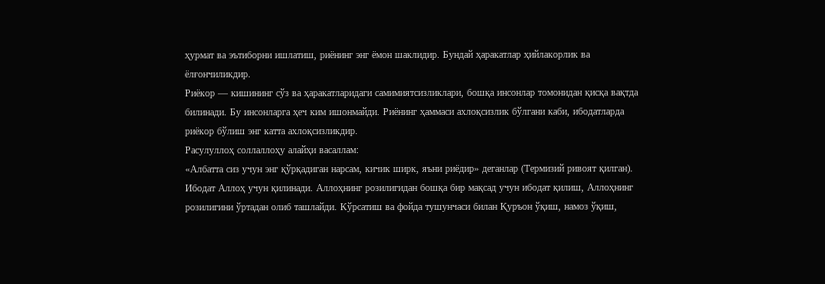ҳурмат ва эътиборни ишлатиш, риёнинг энг ёмон шаклидир. Бундай ҳаракатлар ҳийлакорлик ва ёлғончиликдир.
Риёкор — кишининг сўз ва ҳаракатларидаги самимиятсизликлари, бошқа инсонлар томонидан қисқа вақтда билинади. Бу инсонларга ҳеч ким ишонмайди. Риёнинг ҳаммаси ахлоқсизлик бўлгани каби, ибодатларда риёкор бўлиш энг катта ахлоқсизликдир.
Расулуллоҳ соллаллоҳу алайҳи васаллам:
«Албатта сиз учун энг қўрқадиган нарсам, кичик ширк, яъни риёдир» деганлар (Термизий ривоят қилган).
Ибодат Аллоҳ учун қилинади. Аллоҳнинг розилигидан бошқа бир мақсад учун ибодат қилиш, Аллоҳнинг розилигини ўртадан олиб ташлайди. Кўрсатиш ва фойда тушунчаси билан Қуръон ўқиш, намоз ўқиш,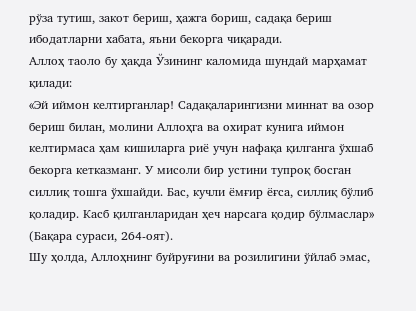рўза тутиш, закот бериш, ҳажга бориш, садақа бериш ибодатларни хабата, яъни бекорга чиқаради.
Аллоҳ таоло бу ҳақда Ўзининг каломида шундай марҳамат қилади:
«Эй иймон келтирганлар! Садақаларингизни миннат ва озор бериш билан, молини Аллоҳга ва охират кунига иймон келтирмаса ҳам кишиларга риё учун нафақа қилганга ўхшаб бекорга кетказманг. У мисоли бир устини тупроқ босган силлиқ тошга ўхшайди. Бас, кучли ёмғир ёғса, силлиқ бўлиб қоладир. Касб қилганларидан ҳеч нарсага қодир бўлмаслар» (Бақара сураси, 264-оят).
Шу ҳолда, Аллоҳнинг буйруғини ва розилигини ўйлаб эмас,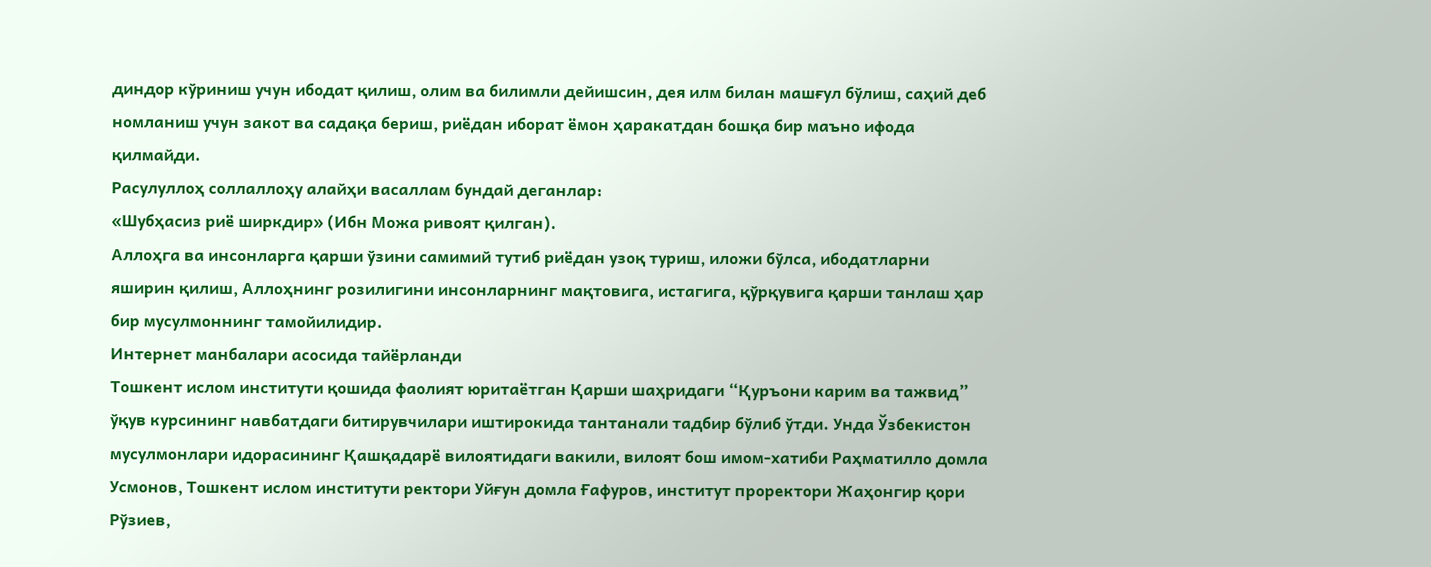диндор кўриниш учун ибодат қилиш, олим ва билимли дейишсин, дея илм билан машғул бўлиш, саҳий деб номланиш учун закот ва садақа бериш, риёдан иборат ёмон ҳаракатдан бошқа бир маъно ифода қилмайди.
Расулуллоҳ соллаллоҳу алайҳи васаллам бундай деганлар:
«Шубҳасиз риё ширкдир» (Ибн Можа ривоят қилган).
Аллоҳга ва инсонларга қарши ўзини самимий тутиб риёдан узоқ туриш, иложи бўлса, ибодатларни яширин қилиш, Аллоҳнинг розилигини инсонларнинг мақтовига, истагига, қўрқувига қарши танлаш ҳар бир мусулмоннинг тамойилидир.
Интернет манбалари асосида тайёрланди
Тошкент ислом институти қошида фаолият юритаётган Қарши шаҳридаги “Қуръони карим ва тажвид” ўқув курсининг навбатдаги битирувчилари иштирокида тантанали тадбир бўлиб ўтди. Унда Ўзбекистон мусулмонлари идорасининг Қашқадарё вилоятидаги вакили, вилоят бош имом-хатиби Раҳматилло домла Усмонов, Тошкент ислом институти ректори Уйғун домла Ғафуров, институт проректори Жаҳонгир қори Рўзиев,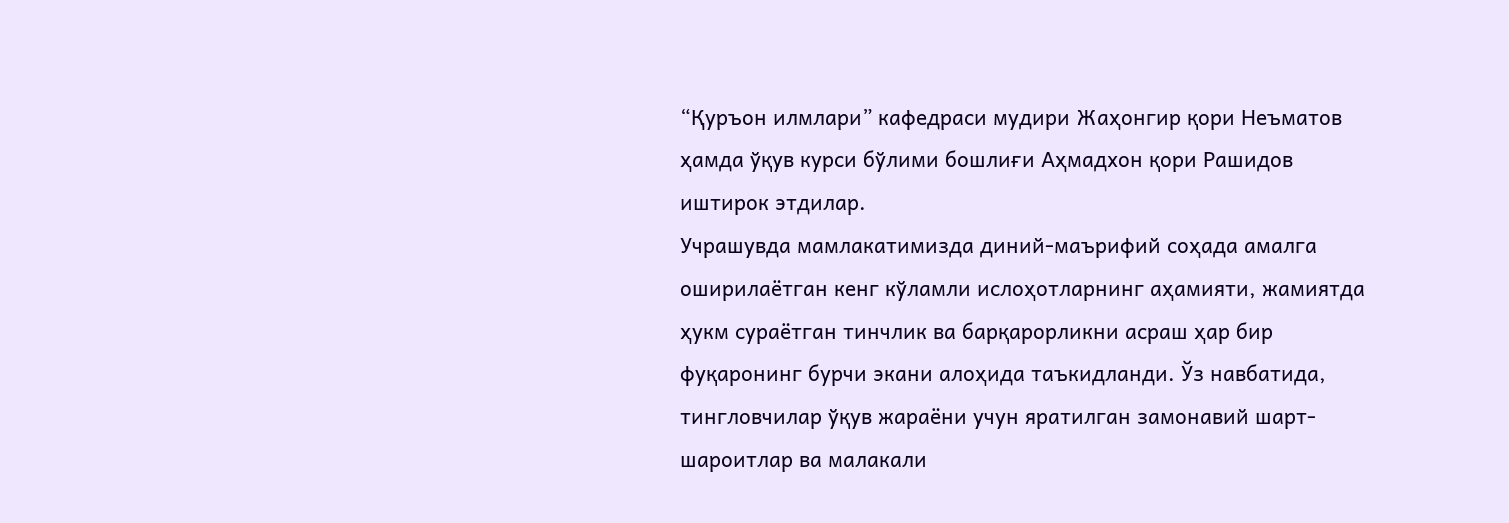“Қуръон илмлари” кафедраси мудири Жаҳонгир қори Неъматов ҳамда ўқув курси бўлими бошлиғи Аҳмадхон қори Рашидов иштирок этдилар.
Учрашувда мамлакатимизда диний-маърифий соҳада амалга оширилаётган кенг кўламли ислоҳотларнинг аҳамияти, жамиятда ҳукм сураётган тинчлик ва барқарорликни асраш ҳар бир фуқаронинг бурчи экани алоҳида таъкидланди. Ўз навбатида, тингловчилар ўқув жараёни учун яратилган замонавий шарт-шароитлар ва малакали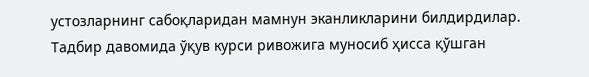устозларнинг сабоқларидан мамнун эканликларини билдирдилар.
Тадбир давомида ўқув курси ривожига муносиб ҳисса қўшган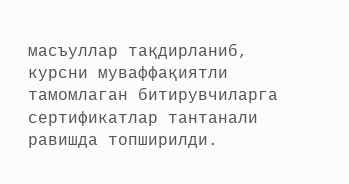масъуллар тақдирланиб, курсни муваффақиятли тамомлаган битирувчиларга сертификатлар тантанали равишда топширилди.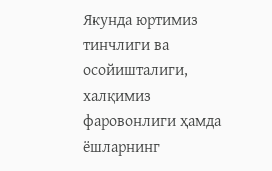Якунда юртимиз тинчлиги ва осойишталиги, халқимиз фаровонлиги ҳамда ёшларнинг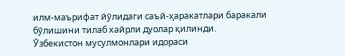илм-маърифат йўлидаги саъй-ҳаракатлари баракали бўлишини тилаб хайрли дуолар қилинди.
Ўзбекистон мусулмонлари идораси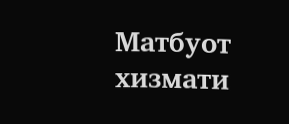Матбуот хизмати